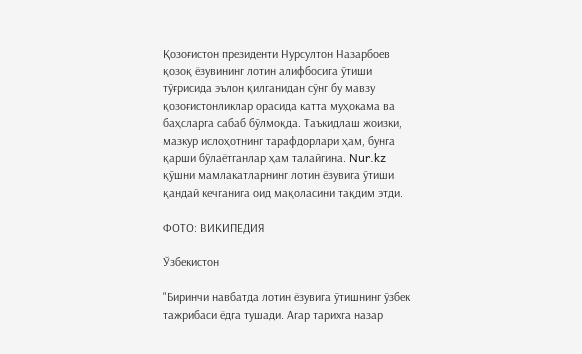Қозоғистон президенти Нурсултон Назарбоев қозоқ ёзувининг лотин алифбосига ўтиши тўғрисида эълон қилганидан сўнг бу мавзу қозоғистонликлар орасида катта муҳокама ва баҳсларга сабаб бўлмоқда. Таъкидлаш жоизки, мазкур ислоҳотнинг тарафдорлари ҳам, бунга қарши бўлаётганлар ҳам талайгина. Nur.kz қўшни мамлакатларнинг лотин ёзувига ўтиши қандай кечганига оид мақоласини тақдим этди.

ФОТО: ВИКИПЕДИЯ

Ўзбекистон

"Биринчи навбатда лотин ёзувига ўтишнинг ўзбек тажрибаси ёдга тушади. Агар тарихга назар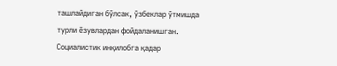ташлайдиган бўлсак, ўзбеклар ўтмишда турли ёзувлардан фойдаланишган. Социалистик инқилобга қадар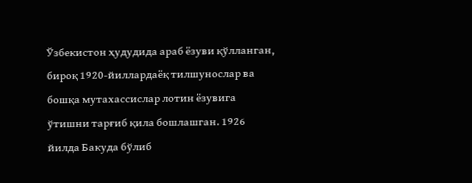Ўзбекистон ҳудудида араб ёзуви қўлланган, бироқ 1920-йиллардаёқ тилшунослар ва бошқа мутахассислар лотин ёзувига ўтишни тарғиб қила бошлашган. 1926 йилда Бакуда бўлиб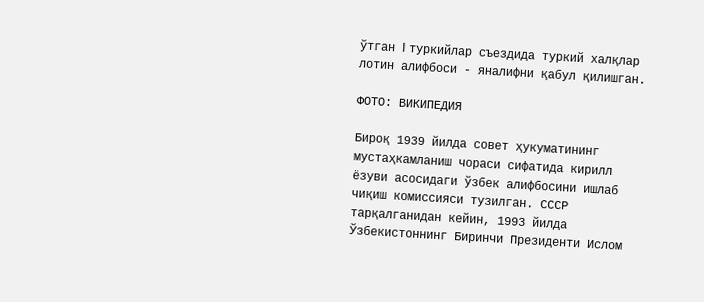ўтган I туркийлар съездида туркий халқлар лотин алифбоси - яналифни қабул қилишган.

ФОТО: ВИКИПЕДИЯ

Бироқ 1939 йилда совет ҳукуматининг мустаҳкамланиш чораси сифатида кирилл ёзуви асосидаги ўзбек алифбосини ишлаб чиқиш комиссияси тузилган. СССР тарқалганидан кейин, 1993 йилда Ўзбекистоннинг Биринчи Президенти Ислом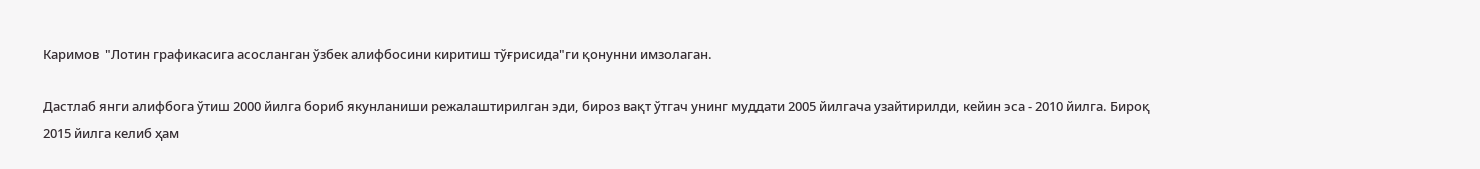Каримов  "Лотин графикасига асосланган ўзбек алифбосини киритиш тўғрисида"ги қонунни имзолаган.

Дастлаб янги алифбога ўтиш 2000 йилга бориб якунланиши режалаштирилган эди, бироз вақт ўтгач унинг муддати 2005 йилгача узайтирилди, кейин эса - 2010 йилга. Бироқ 2015 йилга келиб ҳам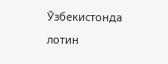Ўзбекистонда лотин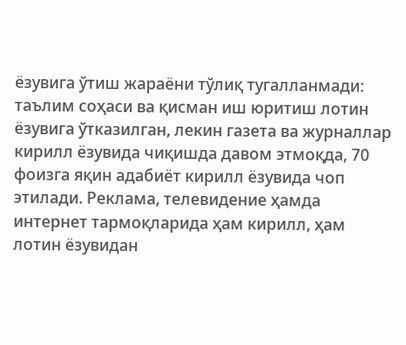ёзувига ўтиш жараёни тўлиқ тугалланмади: таълим соҳаси ва қисман иш юритиш лотин ёзувига ўтказилган, лекин газета ва журналлар кирилл ёзувида чиқишда давом этмоқда, 70 фоизга яқин адабиёт кирилл ёзувида чоп этилади. Реклама, телевидение ҳамда интернет тармоқларида ҳам кирилл, ҳам лотин ёзувидан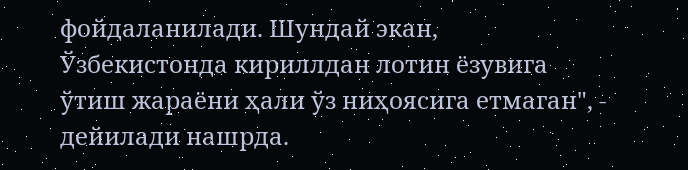фойдаланилади. Шундай экан, Ўзбекистонда кириллдан лотин ёзувига ўтиш жараёни ҳали ўз ниҳоясига етмаган", - дейилади нашрда.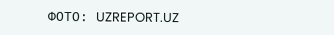ФОТО: UZREPORT.UZ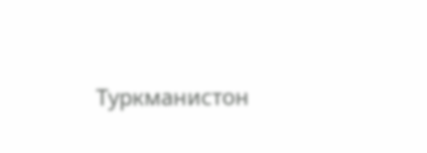Туркманистон